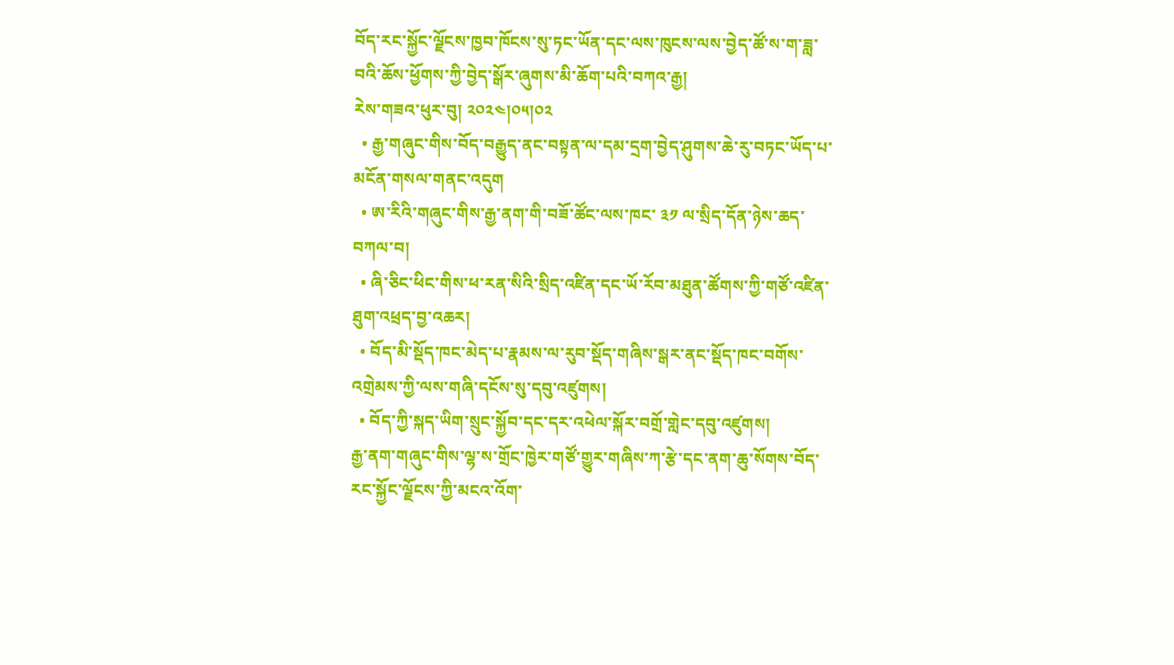བོད་རང་སྐྱོང་ལྗོངས་ཁྱབ་ཁོངས་སུ་ཏང་ཡོན་དང་ལས་ཁུངས་ལས་བྱེད་ཚོ་ས་ག་ཟླ་བའི་ཆོས་ཕྱོགས་ཀྱི་བྱེད་སྒོར་ཞུགས་མི་ཆོག་པའི་བཀའ་རྒྱ།
རེས་གཟའ་ཕུར་བུ། ༢༠༢༤།༠༥།༠༢
  • རྒྱ་གཞུང་གིས་བོད་བརྒྱུད་ནང་བསྟན་ལ་དམ་དྲག་བྱེད་ཤུགས་ཆེ་རུ་བཏང་ཡོད་པ་མངོན་གསལ་གནང་འདུག
  • ཨ་རིའི་གཞུང་གིས་རྒྱ་ནག་གི་བཟོ་ཚོང་ལས་ཁང་ ༣༡ ལ་སྲིད་དོན་ཉེས་ཆད་བཀལ་བ།
  • ཞི་ཅིང་ཕིང་གིས་ཕ་རན་སིའི་སྲིད་འཛིན་དང་ཡོ་རོབ་མཐུན་ཚོགས་ཀྱི་གཙོ་འཛིན་ཐུག་འཕྲད་བྱ་འཆར།
  • བོད་མི་སྡོད་ཁང་མེད་པ་རྣམས་ལ་རུབ་སྡོད་གཞིས་སྒར་ནང་སྡོད་ཁང་བགོས་འགྲེམས་ཀྱི་ལས་གཞི་དངོས་སུ་དབུ་འཛུགས།
  • བོད་ཀྱི་སྐད་ཡིག་སྲུང་སྐྱོབ་དང་དར་འཕེལ་སྐོར་བགྲོ་གླེང་དབུ་འཛུགས།
རྒྱ་ནག་གཞུང་གིས་ལྷ་ས་གྲོང་ཁྱེར་གཙོ་གྱུར་གཞིས་ཀ་རྩེ་དང་ནག་ཆུ་སོགས་བོད་རང་སྐྱོང་ལྗོངས་ཀྱི་མངའ་འོག་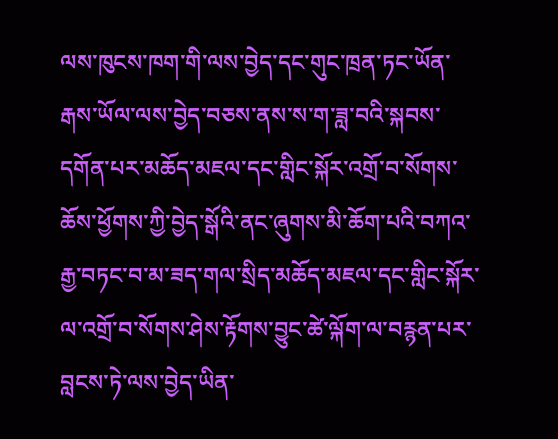ལས་ཁུངས་ཁག་གི་ལས་བྱེད་དང་གུང་ཁྲན་ཏང་ཡོན་རྒས་ཡོལ་ལས་བྱེད་བཅས་ནས་ས་ག་ཟླ་བའི་སྐབས་དགོན་པར་མཆོད་མཇལ་དང་གླིང་སྐོར་འགྲོ་བ་སོགས་ཆོས་ཕྱོགས་ཀྱི་བྱེད་སྒོའི་ནང་ཞུགས་མི་ཆོག་པའི་བཀའ་རྒྱ་བཏང་བ་མ་ཟད་གལ་སྲིད་མཆོད་མཇལ་དང་གླིང་སྐོར་ལ་འགྲོ་བ་སོགས་ཤེས་རྟོགས་བྱུང་ཚེ་ལྐོག་ལ་བརྙན་པར་བླངས་ཏེ་ལས་བྱེད་ཡིན་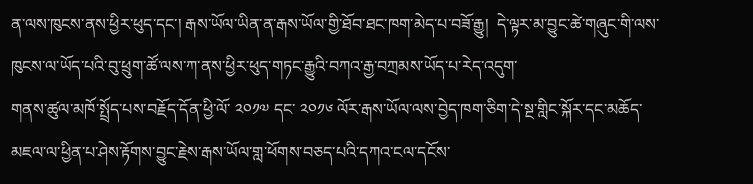ན་ལས་ཁུངས་ནས་ཕྱིར་ཕུད་དང་། རྒས་ཡོལ་ཡིན་ན་རྒས་ཡོལ་གྱི་ཐོབ་ཐང་ཁག་མེད་པ་བཟོ་རྒྱུ།  དེ་ལྟར་མ་བྱུང་ཚེ་གཞུང་གི་ལས་ཁུངས་ལ་ཡོད་པའི་བུ་ཕྲུག་ཚོ་ལས་ཀ་ནས་ཕྱིར་ཕུད་གཏང་རྒྱུའི་བཀའ་རྒྱ་བཀྲམས་ཡོད་པ་རེད་འདུག་
གནས་ཚུལ་མཁོ་སྤྲོད་པས་བརྗོད་དོན་ཕྱི་ལོ་ ༢༠༡༧ དང་ ༢༠༡༦ ལོར་རྒས་ཡོལ་ལས་བྱེད་ཁག་ཅིག་དེ་སྔ་གླིང་སྐོར་དང་མཆོད་མཇལ་ལ་ཕྱིན་པ་ཤེས་རྟོགས་བྱུང་རྗེས་རྒས་ཡོལ་གླ་ཕོགས་བཅད་པའི་དཀའ་ངལ་དངོས་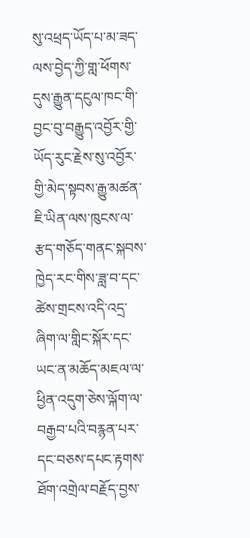སུ་འཕྲད་ཡོད་པ་མ་ཟད་ལས་བྱེད་ཀྱི་གླ་ཕོགས་དུས་རྒྱུན་དངུལ་ཁང་གི་བྱང་བུ་བརྒྱུད་འབྱོར་གྱི་ཡོད་རུང་རྗེས་སུ་འབྱོར་གྱི་མེད་སྟབས་རྒྱུ་མཚན་ཇི་ཡིན་ལས་ཁུངས་ལ་རྩད་གཅོད་གནང་སྐབས་ཁྱེད་རང་གིས་ཟླ་བ་དང་ཚེས་གྲངས་འདི་འདྲ་ཞིག་ལ་གླིང་སྐོར་དང་ཡང་ན་མཆོད་མཇལ་ལ་ཕྱིན་འདུག་ཅེས་ལྐོག་ལ་བརྒྱབ་པའི་བརྙན་པར་དང་བཅས་དཔང་རྟགས་ཐོག་འགྲེལ་བརྗོད་བྱས་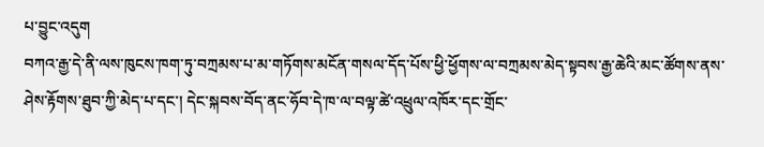པ་བྱུང་འདུག
བཀའ་རྒྱ་དེ་ནི་ལས་ཁུངས་ཁག་ཏུ་བཀྲམས་པ་མ་གཏོགས་མངོན་གསལ་དོད་པོས་ཕྱི་ཕྱོགས་ལ་བཀྲམས་མེད་སྟབས་རྒྱ་ཆེའི་མང་ཚོགས་ནས་ཤེས་རྟོགས་ཐུབ་ཀྱི་མེད་པ་དང་། དེང་སྐབས་བོད་ནང་ཧོབ་དེ་ཁ་ལ་བལྟ་ཚེ་འཕྲུལ་འཁོར་དང་གྲོང་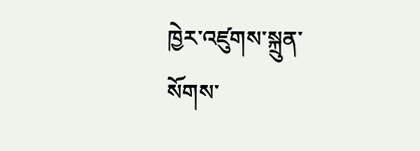ཁྱེར་འཛུགས་སྐྲུན་སོགས་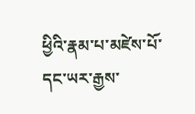ཕྱིའི་རྣམ་པ་མཛེས་པོ་དང་ཡར་རྒྱས་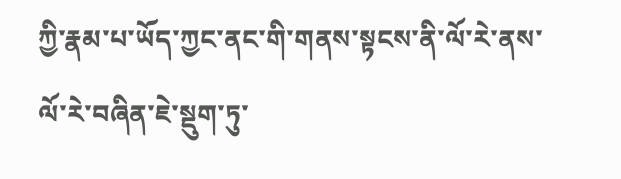ཀྱི་རྣམ་པ་ཡོད་ཀྱང་ནང་གི་གནས་སྟངས་ནི་ལོ་རེ་ནས་ལོ་རེ་བཞིན་ཇེ་སྡུག་ཏུ་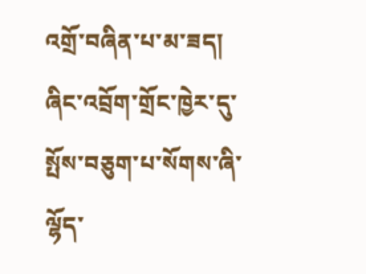འགྲོ་བཞིན་པ་མ་ཟད། ཞིང་འབྲོག་གྲོང་ཁྱེར་དུ་སྤོས་བཅུག་པ་སོགས་ཞི་ལྷོད་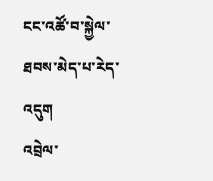ངང་འཚོ་བ་སྐྱེལ་ཐབས་མེད་པ་རེད་འདུག
འབྲེལ་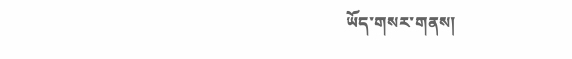ཡོད་གསར་གནས།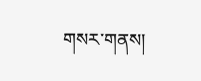གསར་གནས།